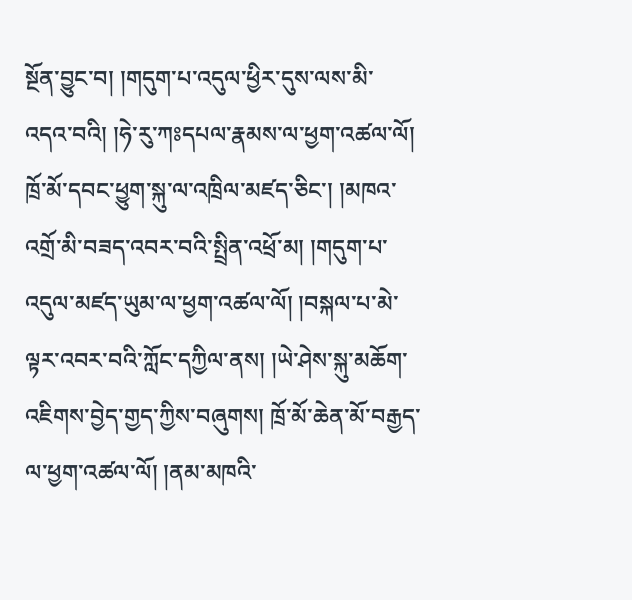སྔོན་བྱུང་བ། །གདུག་པ་འདུལ་ཕྱིར་དུས་ལས་མི་འདའ་བའི། །ཧེ་རུ་ཀཿདཔལ་རྣམས་ལ་ཕྱག་འཚལ་ལོ། ཁྲོ་མོ་དབང་ཕྱུག་སྐུ་ལ་འཁྲིལ་མཛད་ཅིང་། །མཁའ་འགྲོ་མི་བཟད་འབར་བའི་སྤྲིན་འཕྲོ་མ། །གདུག་པ་འདུལ་མཛད་ཡུམ་ལ་ཕྱག་འཚལ་ལོ། །བསྐལ་པ་མེ་ལྟར་འབར་བའི་ཀློང་དཀྱིལ་ནས། །ཡེ་ཤེས་སྐུ་མཆོག་འཇིགས་བྱེད་གྱད་ཀྱིས་བཞུགས། ཁྲོ་མོ་ཆེན་མོ་བརྒྱད་ལ་ཕྱག་འཚལ་ལོ། །ནམ་མཁའི་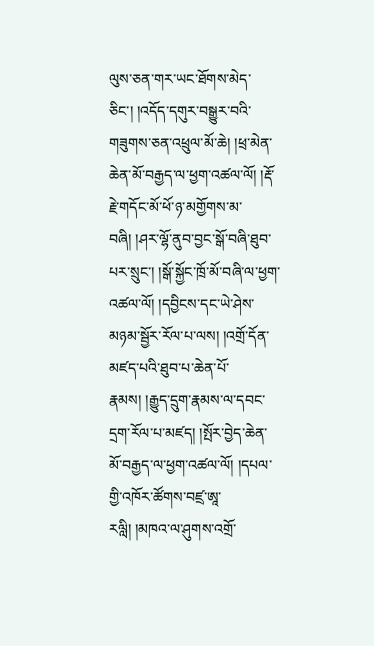ལུས་ཅན་གར་ཡང་ཐོགས་མེད་ཅིང་། །འདོད་དགུར་བསྒྱུར་བའི་གཟུགས་ཅན་འཕྲུལ་མོ་ཆེ། །ཕྲ་མེན་ཆེན་མོ་བརྒྱད་ལ་ཕྱག་འཚལ་ལོ། །རྡོ་རྗེ་གདོང་མོ་ཕོ་ཉ་མགྱོགས་མ་བཞི། །ཤར་ལྷོ་ནུབ་བྱང་སྒོ་བཞི་ཐུབ་པར་སྲུང་། །སྒོ་སྐྱོང་ཁྲོ་མོ་བཞི་ལ་ཕྱག་འཚལ་ལོ། །དབྱིངས་དང་ཡེ་ཤེས་མཉམ་སྦྱོར་རོལ་པ་ལས། །འགྲོ་དོན་མཛད་པའི་ཐུབ་པ་ཆེན་པོ་རྣམས། །རྒྱུད་དྲུག་རྣམས་ལ་དབང་དྲག་རོལ་པ་མཛད། །སྤོར་བྱེད་ཆེན་མོ་བརྒྱད་ལ་ཕྱག་འཚལ་ལོ། །དཔལ་གྱི་འཁོར་ཚོགས་བཛྲ་ཨཱ་རལླི། །མཁའ་ལ་ཤུགས་འགྲོ་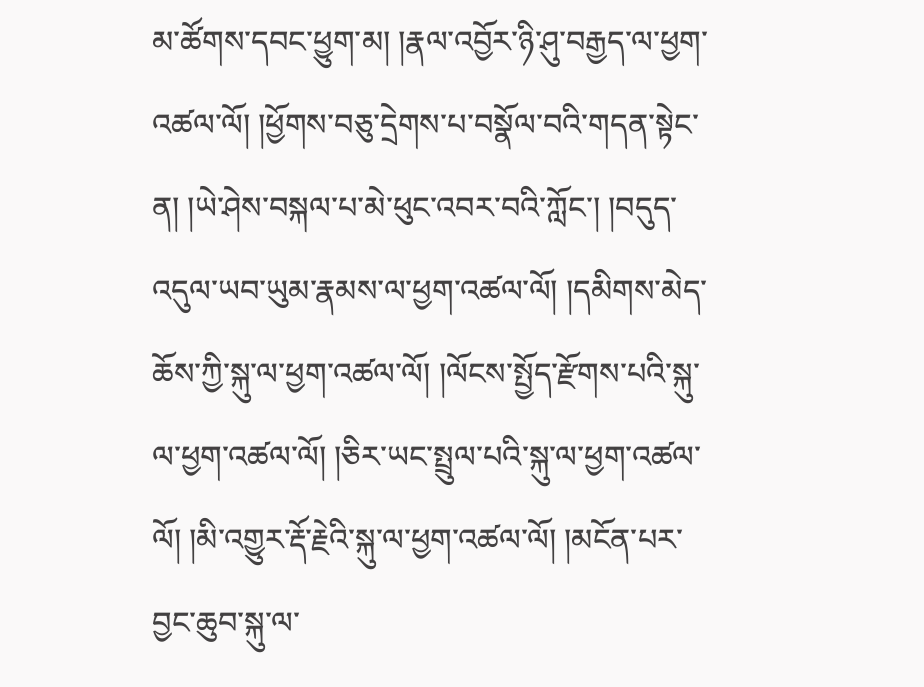མ་ཚོགས་དབང་ཕྱུག་མ། །རྣལ་འབྱོར་ཉི་ཤུ་བརྒྱད་ལ་ཕྱག་འཚལ་ལོ། །ཕྱོགས་བཅུ་དྲེགས་པ་བསྣོལ་བའི་གདན་སྟེང་ན། །ཡེ་ཤེས་བསྐལ་པ་མེ་ཕུང་འབར་བའི་ཀློང་། །བདུད་འདུལ་ཡབ་ཡུམ་རྣམས་ལ་ཕྱག་འཚལ་ལོ། །དམིགས་མེད་ཆོས་ཀྱི་སྐུ་ལ་ཕྱག་འཚལ་ལོ། །ལོངས་སྤྱོད་རྫོགས་པའི་སྐུ་ལ་ཕྱག་འཚལ་ལོ། །ཅིར་ཡང་སྤྲུལ་པའི་སྐུ་ལ་ཕྱག་འཚལ་ལོ། །མི་འགྱུར་རྡོ་རྗེའི་སྐུ་ལ་ཕྱག་འཚལ་ལོ། །མངོན་པར་བྱང་ཆུབ་སྐུ་ལ་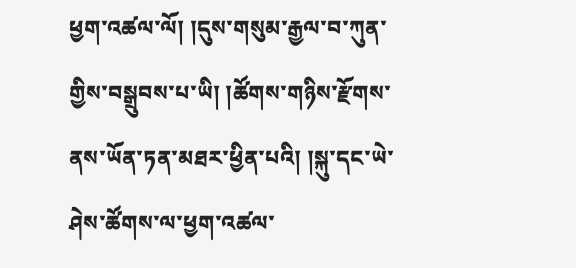ཕྱག་འཚལ་ལོ། །དུས་གསུམ་རྒྱལ་བ་ཀུན་གྱིས་བསྒྲུབས་པ་ཡི། །ཚོགས་གཉིས་རྫོགས་ནས་ཡོན་ཏན་མཐར་ཕྱིན་པའི། །སྐུ་དང་ཡེ་ཤེས་ཚོགས་ལ་ཕྱག་འཚལ་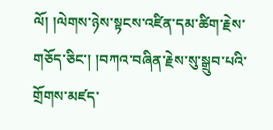ལོ། །ལེགས་ཉེས་སྟངས་འཛིན་དམ་ཚིག་རྗེས་གཅོད་ཅིང་། །བཀའ་བཞིན་རྗེས་སུ་སྒྲུབ་པའི་གྲོགས་མཛད་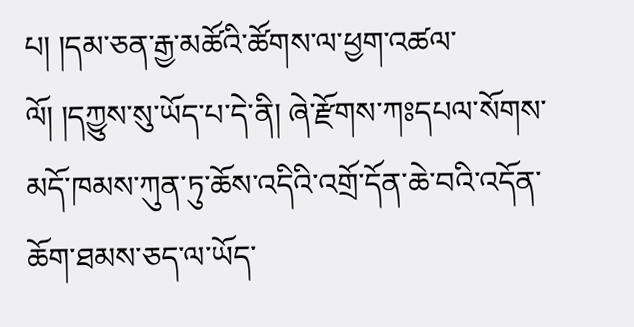པ། །དམ་ཅན་རྒྱ་མཚོའི་ཚོགས་ལ་ཕྱག་འཚལ་ལོ། །དཀྱུས་སུ་ཡོད་པ་དེ་ནི། ཞེ་རྫོགས་ཀཿདཔལ་སོགས་མདོ་ཁམས་ཀུན་ཏུ་ཆོས་འདིའི་འགྲོ་དོན་ཆེ་བའི་འདོན་ཆོག་ཐམས་ཅད་ལ་ཡོད་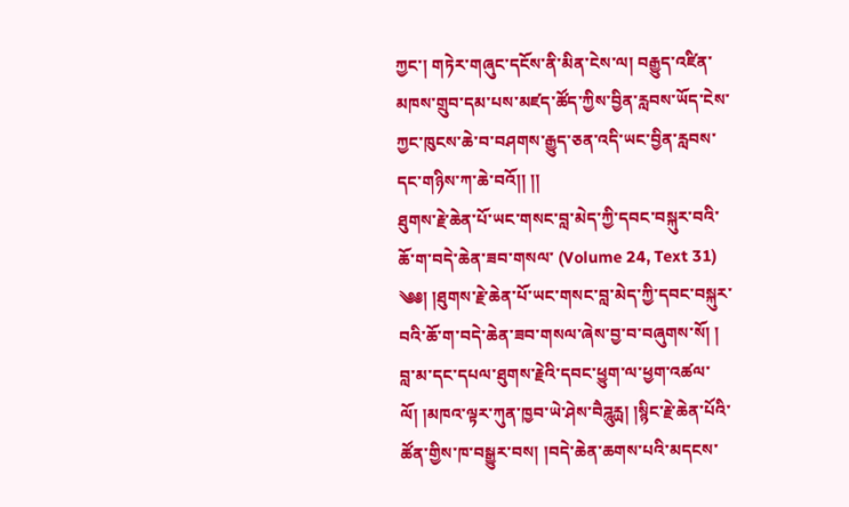ཀྱང་། གཏེར་གཞུང་དངོས་ནི་མིན་ངེས་ལ། བརྒྱུད་འཛིན་མཁས་གྲུབ་དམ་པས་མཛད་ཚོད་ཀྱིས་བྱིན་རླབས་ཡོད་ངེས་ཀྱང་ཁུངས་ཆེ་བ་བཤགས་རྒྱུད་ཅན་འདི་ཡང་བྱིན་རླབས་དང་གཉིས་ཀ་ཆེ་བའོ།། །།
ཐུགས་རྗེ་ཆེན་པོ་ཡང་གསང་བླ་མེད་ཀྱི་དབང་བསྐུར་བའི་ཆོ་ག་བདེ་ཆེན་ཟབ་གསལ་ (Volume 24, Text 31)
༄༅། །ཐུགས་རྗེ་ཆེན་པོ་ཡང་གསང་བླ་མེད་ཀྱི་དབང་བསྐུར་བའི་ཆོ་ག་བདེ་ཆེན་ཟབ་གསལ་ཞེས་བྱ་བ་བཞུགས་སོ། ། བླ་མ་དང་དཔལ་ཐུགས་རྗེའི་དབང་ཕྱུག་ལ་ཕྱག་འཚལ་ལོ། །མཁའ་ལྟར་ཀུན་ཁྱབ་ཡེ་ཤེས་བཻཌཱུརྻ། །སྙིང་རྗེ་ཆེན་པོའི་ཚོན་གྱིས་ཁ་བསྒྱུར་བས། །བདེ་ཆེན་ཆགས་པའི་མདངས་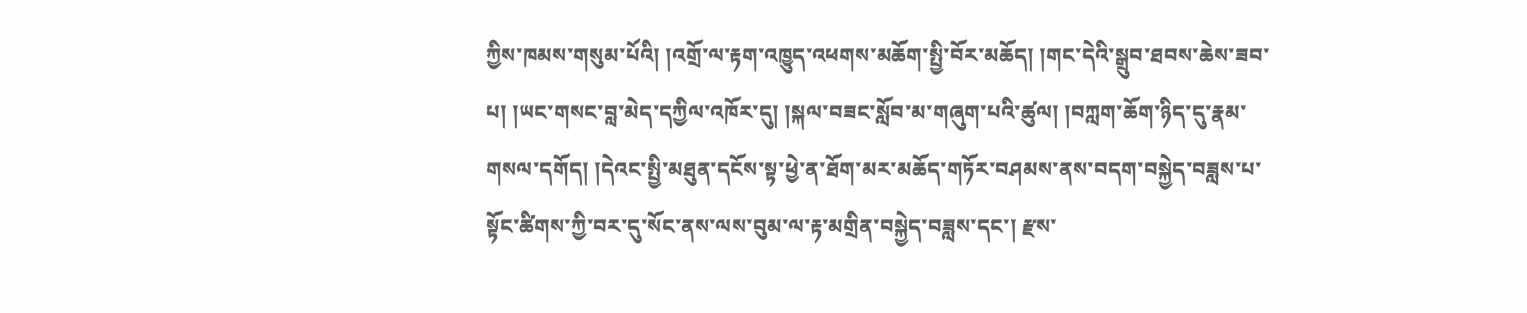ཀྱིས་ཁམས་གསུམ་པོའི། །འགྲོ་ལ་རྟག་འཁྱུད་འཕགས་མཆོག་སྤྱི་བོར་མཆོད། །གང་དེའི་སྒྲུབ་ཐབས་ཆེས་ཟབ་པ། །ཡང་གསང་བླ་མེད་དཀྱིལ་འཁོར་དུ། །སྐལ་བཟང་སློབ་མ་གཞུག་པའི་ཚུལ། །བཀླག་ཆོག་ཉིད་དུ་རྣམ་གསལ་དགོད། །དེའང་སྤྱི་མཐུན་དངོས་སྟ་ཕྱེ་ན་ཐོག་མར་མཆོད་གཏོར་བཤམས་ནས་བདག་བསྐྱེད་བཟླས་པ་སྟོང་ཚིགས་ཀྱི་བར་དུ་སོང་ནས་ལས་བུམ་ལ་རྟ་མགྲིན་བསྐྱེད་བཟླས་དང་། རྫས་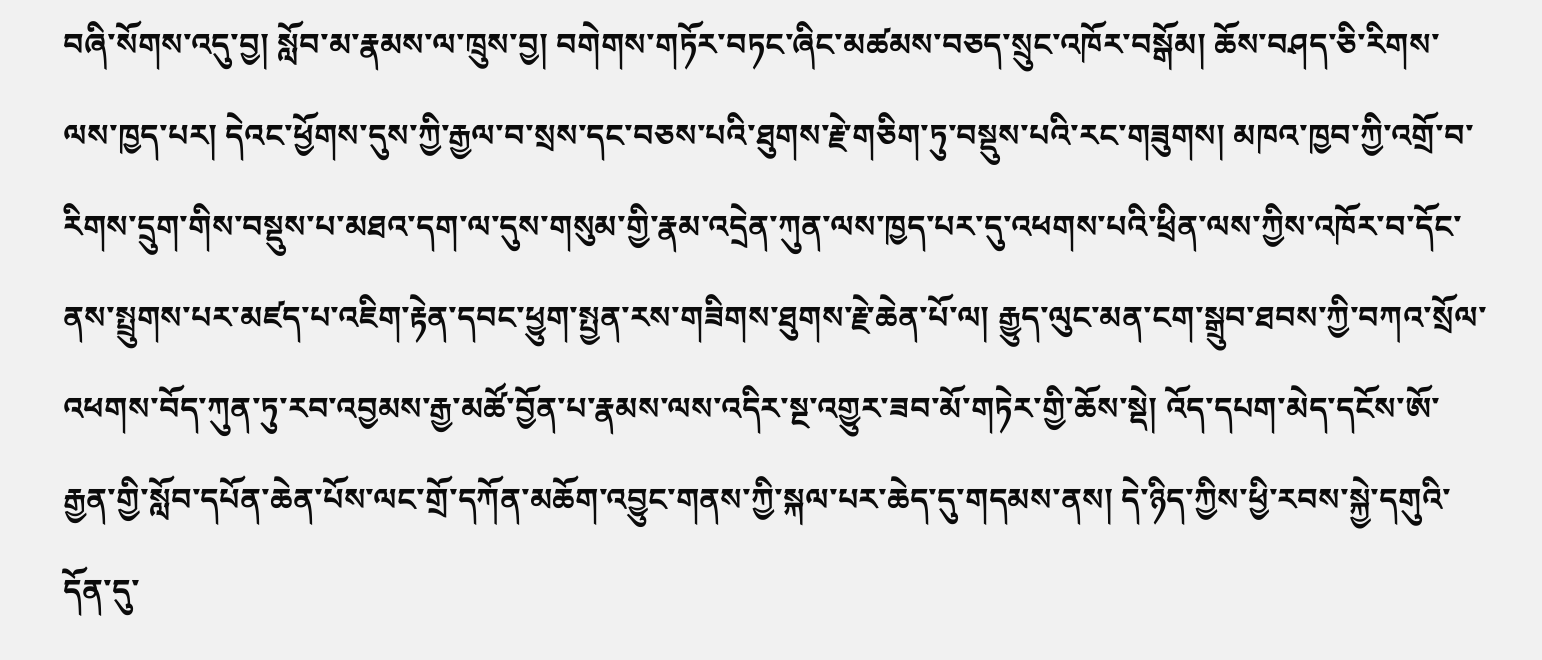བཞི་སོགས་འདུ་བྱ། སློབ་མ་རྣམས་ལ་ཁྲུས་བྱ། བགེགས་གཏོར་བཏང་ཞིང་མཚམས་བཅད་སྲུང་འཁོར་བསྒོམ། ཆོས་བཤད་ཅི་རིགས་ལས་ཁྱད་པར། དེའང་ཕྱོགས་དུས་ཀྱི་རྒྱལ་བ་སྲས་དང་བཅས་པའི་ཐུགས་རྗེ་གཅིག་ཏུ་བསྡུས་པའི་རང་གཟུགས། མཁའ་ཁྱབ་ཀྱི་འགྲོ་བ་རིགས་དྲུག་གིས་བསྡུས་པ་མཐའ་དག་ལ་དུས་གསུམ་གྱི་རྣམ་འདྲེན་ཀུན་ལས་ཁྱད་པར་དུ་འཕགས་པའི་ཕྲིན་ལས་ཀྱིས་འཁོར་བ་དོང་ནས་སྤྲུགས་པར་མཛད་པ་འཇིག་རྟེན་དབང་ཕྱུག་སྤྱན་རས་གཟིགས་ཐུགས་རྗེ་ཆེན་པོ་ལ། རྒྱུད་ལུང་མན་ངག་སྒྲུབ་ཐབས་ཀྱི་བཀའ་སྲོལ་འཕགས་བོད་ཀུན་ཏུ་རབ་འབྱམས་རྒྱ་མཚོ་བྱོན་པ་རྣམས་ལས་འདིར་སྔ་འགྱུར་ཟབ་མོ་གཏེར་གྱི་ཆོས་སྡེ། འོད་དཔག་མེད་དངོས་ཨོ་རྒྱན་གྱི་སློབ་དཔོན་ཆེན་པོས་ལང་གྲོ་དཀོན་མཆོག་འབྱུང་གནས་ཀྱི་སྐལ་པར་ཆེད་དུ་གདམས་ནས། དེ་ཉིད་ཀྱིས་ཕྱི་རབས་སྐྱེ་དགུའི་དོན་དུ་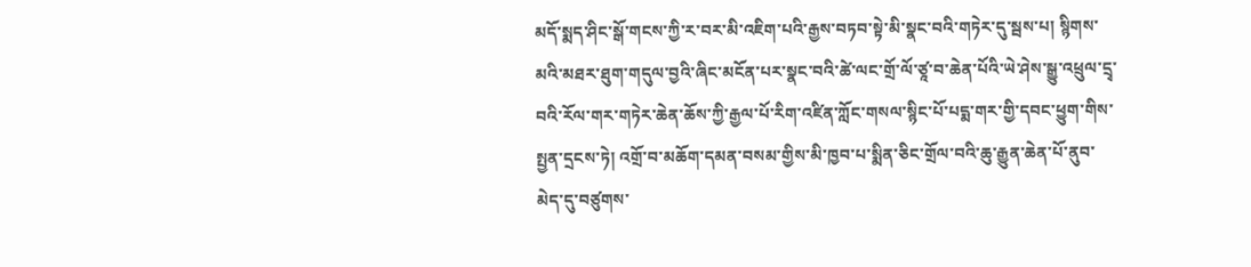མདོ་སྨད་ཤིང་སྒོ་གངས་ཀྱི་ར་བར་མི་འཇིག་པའི་རྒྱས་བཏབ་སྟེ་མི་སྣང་བའི་གཏེར་དུ་སྦས་པ། སྙིགས་མའི་མཐར་ཐུག་གདུལ་བྱའི་ཞིང་མངོན་པར་སྣང་བའི་ཚེ་ལང་གྲོ་ལོ་ཙཱ་བ་ཆེན་པོའི་ཡེ་ཤེས་སྒྱུ་འཕྲུལ་དྲྭ་བའི་རོལ་གར་གཏེར་ཆེན་ཆོས་ཀྱི་རྒྱལ་པོ་རིག་འཛིན་ཀློང་གསལ་སྙིང་པོ་པདྨ་གར་གྱི་དབང་ཕྱུག་གིས་སྤྱན་དྲངས་ཏེ། འགྲོ་བ་མཆོག་དམན་བསམ་གྱིས་མི་ཁྱབ་པ་སྨིན་ཅིང་གྲོལ་བའི་ཆུ་རྒྱུན་ཆེན་པོ་ནུབ་མེད་དུ་བཙུགས་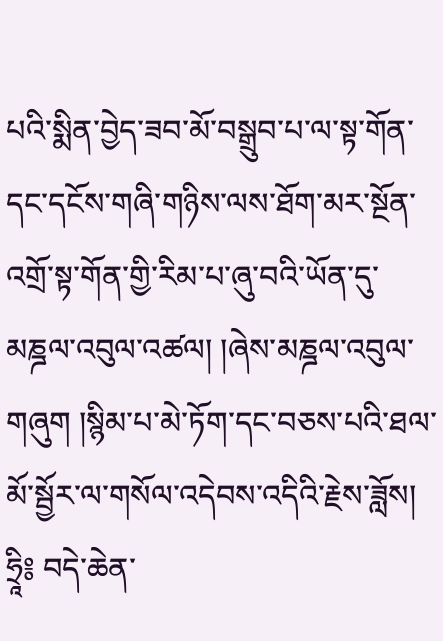པའི་སྨིན་བྱེད་ཟབ་མོ་བསྒྲུབ་པ་ལ་སྟ་གོན་དང་དངོས་གཞི་གཉིས་ལས་ཐོག་མར་སྔོན་འགྲོ་སྟ་གོན་གྱི་རིམ་པ་ཞུ་བའི་ཡོན་དུ་མཎྜལ་འབུལ་འཚལ། །ཞེས་མཎྜལ་འབུལ་གཞུག །སྙིམ་པ་མེ་ཏོག་དང་བཅས་པའི་ཐལ་མོ་སྦྱོར་ལ་གསོལ་འདེབས་འདིའི་རྗེས་ཟློས། ཧྲཱི༔ བདེ་ཆེན་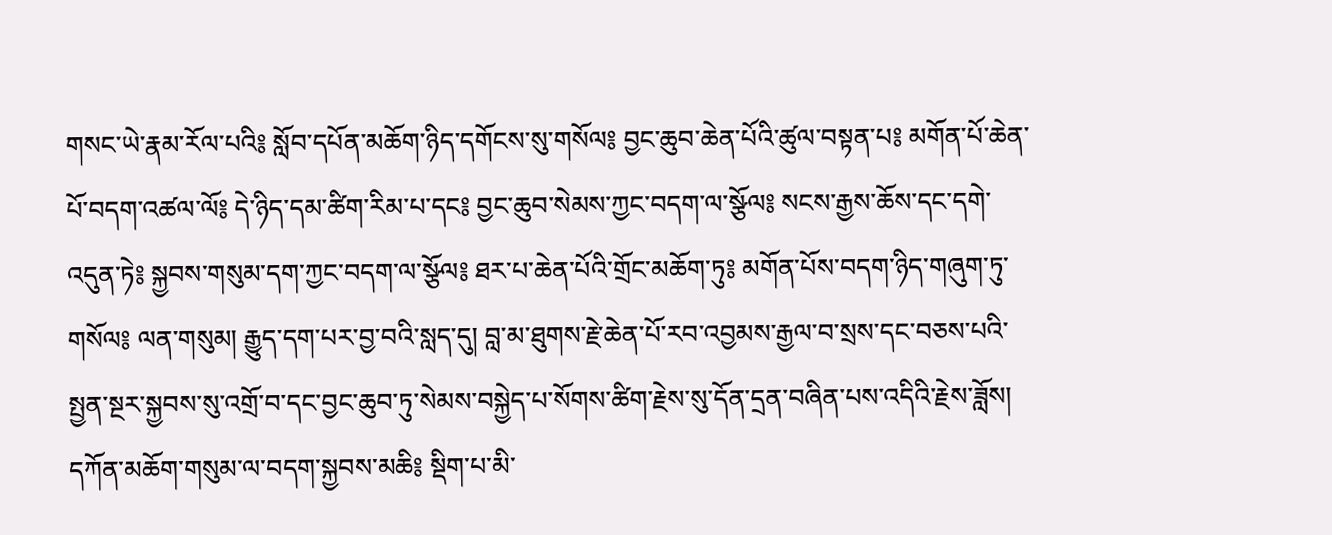གསང་ཡེ་རྣམ་རོལ་པའི༔ སློབ་དཔོན་མཆོག་ཉིད་དགོངས་སུ་གསོལ༔ བྱང་ཆུབ་ཆེན་པོའི་ཚུལ་བསྟན་པ༔ མགོན་པོ་ཆེན་པོ་བདག་འཚལ་ལོ༔ དེ་ཉིད་དམ་ཚིག་རིམ་པ་དང༔ བྱང་ཆུབ་སེམས་ཀྱང་བདག་ལ་སྩོལ༔ སངས་རྒྱས་ཆོས་དང་དགེ་འདུན་ཏེ༔ སྐྱབས་གསུམ་དག་ཀྱང་བདག་ལ་སྩོལ༔ ཐར་པ་ཆེན་པོའི་གྲོང་མཆོག་ཏུ༔ མགོན་པོས་བདག་ཉིད་གཞུག་ཏུ་གསོལ༔ ལན་གསུམ། རྒྱུད་དག་པར་བྱ་བའི་སླད་དུ། བླ་མ་ཐུགས་རྗེ་ཆེན་པོ་རབ་འབྱམས་རྒྱལ་བ་སྲས་དང་བཅས་པའི་སྤྱན་སྔར་སྐྱབས་སུ་འགྲོ་བ་དང་བྱང་ཆུབ་ཏུ་སེམས་བསྐྱེད་པ་སོགས་ཚིག་རྗེས་སུ་དོན་དྲན་བཞིན་པས་འདིའི་རྗེས་ཟློས། དཀོན་མཆོག་གསུམ་ལ་བདག་སྐྱབས་མཆི༔ སྡིག་པ་མི་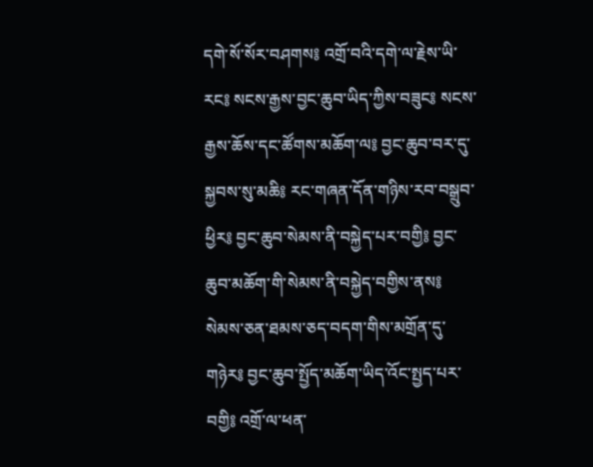དགེ་སོ་སོར་བཤགས༔ འགྲོ་བའི་དགེ་ལ་རྗེས་ཡི་རང༔ སངས་རྒྱས་བྱང་ཆུབ་ཡིད་ཀྱིས་བཟུང༔ སངས་རྒྱས་ཆོས་དང་ཚོགས་མཆོག་ལ༔ བྱང་ཆུབ་བར་དུ་སྐྱབས་སུ་མཆི༔ རང་གཞན་དོན་གཉིས་རབ་བསྒྲུབ་ཕྱིར༔ བྱང་ཆུབ་སེམས་ནི་བསྐྱེད་པར་བགྱི༔ བྱང་ཆུབ་མཆོག་གི་སེམས་ནི་བསྐྱེད་བགྱིས་ནས༔ སེམས་ཅན་ཐམས་ཅད་བདག་གིས་མགྲོན་དུ་གཉེར༔ བྱང་ཆུབ་སྤྱོད་མཆོག་ཡིད་འོང་སྤྱད་པར་བགྱི༔ འགྲོ་ལ་ཕན་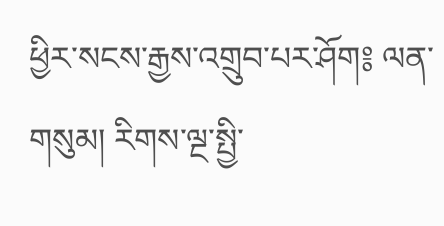ཕྱིར་སངས་རྒྱས་འགྲུབ་པར་ཤོག༔ ལན་གསུམ། རིགས་ལྔ་སྤྱི་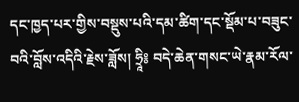དང་ཁྱད་པར་གྱིས་བསྡུས་པའི་དམ་ཚིག་དང་སྡོམ་པ་བཟུང་བའི་བློས་འདིའི་རྗེས་ཟློས། ཧྲཱི༔ བདེ་ཆེན་གསང་ཡེ་རྣམ་རོལ་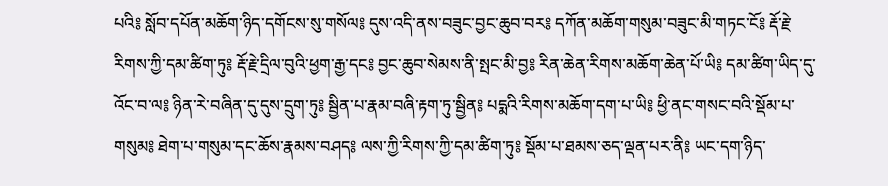པའི༔ སློབ་དཔོན་མཆོག་ཉིད་དགོངས་སུ་གསོལ༔ དུས་འདི་ནས་བཟུང་བྱང་ཆུབ་བར༔ དཀོན་མཆོག་གསུམ་བཟུང་མི་གཏང་ངོ༔ རྡོ་རྗེ་རིགས་ཀྱི་དམ་ཚིག་ཏུ༔ རྡོ་རྗེ་དྲིལ་བུའི་ཕྱག་རྒྱ་དང༔ བྱང་ཆུབ་སེམས་ནི་སྤང་མི་བྱ༔ རིན་ཆེན་རིགས་མཆོག་ཆེན་པོ་ཡི༔ དམ་ཚིག་ཡིད་དུ་འོང་བ་ལ༔ ཉིན་རེ་བཞིན་དུ་དུས་དྲུག་ཏུ༔ སྦྱིན་པ་རྣམ་བཞི་རྟག་ཏུ་སྦྱིན༔ པདྨའི་རིགས་མཆོག་དག་པ་ཡི༔ ཕྱི་ནང་གསང་བའི་སྡོམ་པ་གསུམ༔ ཐེག་པ་གསུམ་དང་ཆོས་རྣམས་བཤད༔ ལས་ཀྱི་རིགས་ཀྱི་དམ་ཚིག་ཏུ༔ སྡོམ་པ་ཐམས་ཅད་ལྡན་པར་ནི༔ ཡང་དག་ཉིད་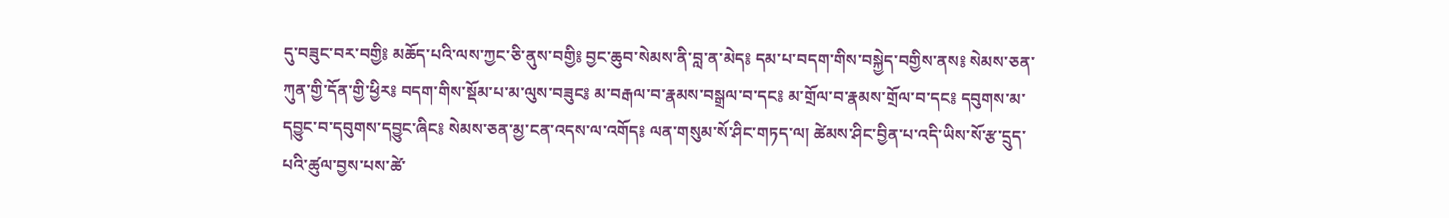དུ་བཟུང་བར་བགྱི༔ མཆོད་པའི་ལས་ཀྱང་ཅི་ནུས་བགྱི༔ བྱང་ཆུབ་སེམས་ནི་བླ་ན་མེད༔ དམ་པ་བདག་གིས་བསྐྱེད་བགྱིས་ནས༔ སེམས་ཅན་ཀུན་གྱི་དོན་གྱི་ཕྱིར༔ བདག་གིས་སྡོམ་པ་མ་ལུས་བཟུང༔ མ་བརྒལ་བ་རྣམས་བསྒྲལ་བ་དང༔ མ་གྲོལ་བ་རྣམས་གྲོལ་བ་དང༔ དབུགས་མ་དབྱུང་བ་དབུགས་དབྱུང་ཞིང༔ སེམས་ཅན་མྱ་ངན་འདས་ལ་འགོད༔ ལན་གསུམ་སོ་ཤིང་གཏད་ལ། ཚེམས་ཤིང་བྱིན་པ་འདི་ཡིས་སོ་རྩ་དྲུད་པའི་ཚུལ་བྱས་པས་ཚེ་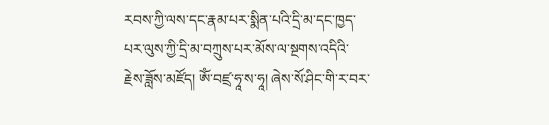རབས་ཀྱི་ལས་དང་རྣམ་པར་སྨིན་པའི་དྲི་མ་དང་ཁྱད་པར་ལུས་ཀྱི་དྲི་མ་བཀྲུས་པར་མོས་ལ་སྔགས་འདིའི་རྗེས་ཟློས་མཛོད། ཨོཾ་བཛྲ་ཧཱ་ས་ཧཱ། ཞེས་སོ་ཤིང་གི་ར་བར་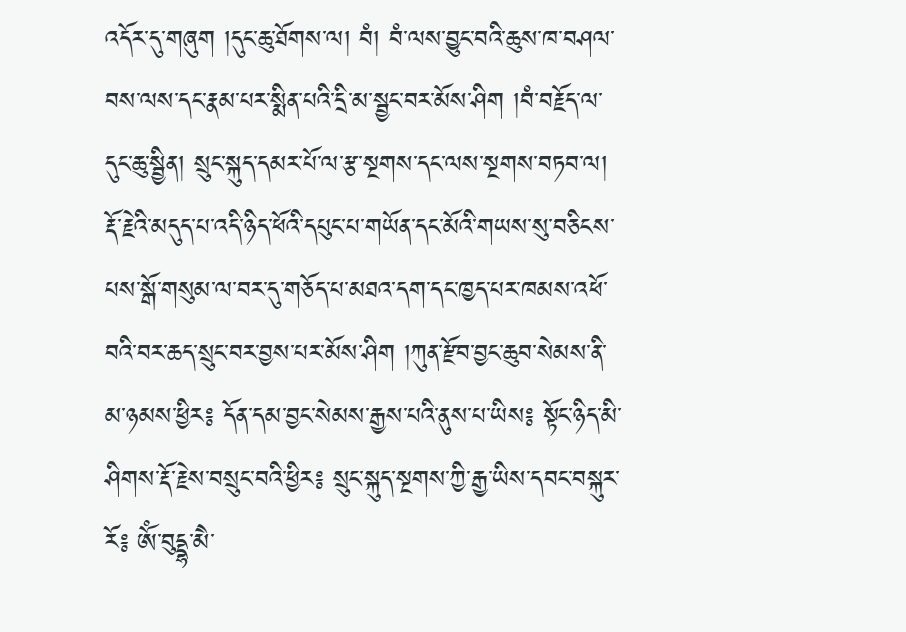འདོར་དུ་གཞུག །དུང་ཆུ་ཐོགས་ལ། བཾ། བཾ་ལས་བྱུང་བའི་ཆུས་ཁ་བཤལ་བས་ལས་དང་རྣམ་པར་སྨིན་པའི་དྲི་མ་སྦྱང་བར་མོས་ཤིག །བཾ་བརྗོད་ལ་དུང་ཆུ་སྦྱིན། སྲུང་སྐུད་དམར་པོ་ལ་རྩ་སྔགས་དང་ལས་སྔགས་བཏབ་ལ། རྡོ་རྗེའི་མདུད་པ་འདི་ཉིད་ཕོའི་དཔུང་པ་གཡོན་དང་མོའི་གཡས་སུ་བཅིངས་པས་སྒོ་གསུམ་ལ་བར་དུ་གཅོད་པ་མཐའ་དག་དང་ཁྱད་པར་ཁམས་འཕོ་བའི་བར་ཆད་སྲུང་བར་བྱས་པར་མོས་ཤིག །ཀུན་རྫོབ་བྱང་ཆུབ་སེམས་ནི་མ་ཉམས་ཕྱིར༔ དོན་དམ་བྱང་སེམས་རྒྱས་པའི་ནུས་པ་ཡིས༔ སྟོང་ཉིད་མི་ཤིགས་རྡོ་རྗེས་བསྲུང་བའི་ཕྱིར༔ སྲུང་སྐུད་སྔགས་ཀྱི་རྒྱ་ཡིས་དབང་བསྐུར་རོ༔ ཨོཾ་བུདྡྷ་མཻ་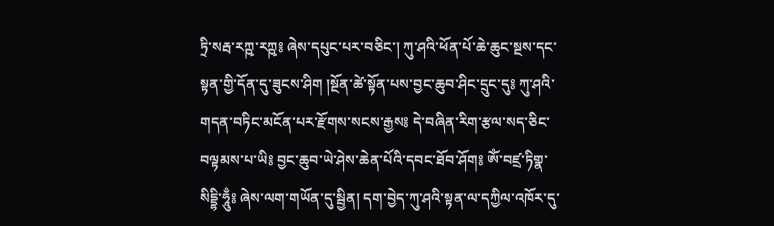ཏྲི་སརྦ་རཀྵ་རཀྵ༔ ཞེས་དཔུང་པར་བཅིང་། ཀུ་ཤའི་ཕོན་པོ་ཆེ་ཆུང་སྔས་དང་སྟན་གྱི་དོན་དུ་ཟུངས་ཤིག །སྔོན་ཚེ་སྟོན་པས་བྱང་ཆུབ་ཤིང་དྲུང་དུ༔ ཀུ་ཤའི་གདན་བཏིང་མངོན་པར་རྫོགས་སངས་རྒྱས༔ དེ་བཞིན་རིག་རྩལ་སད་ཅིང་བལྟམས་པ་ཡི༔ བྱང་ཆུབ་ཡེ་ཤེས་ཆེན་པོའི་དབང་ཐོབ་ཤོག༔ ཨོཾ་བཛྲ་ཏིགྣ་སིདྡྷི་ཧཱུྃ༔ ཞེས་ལག་གཡོན་དུ་སྦྱིན། དག་བྱེད་ཀུ་ཤའི་སྟན་ལ་དཀྱིལ་འཁོར་དུ་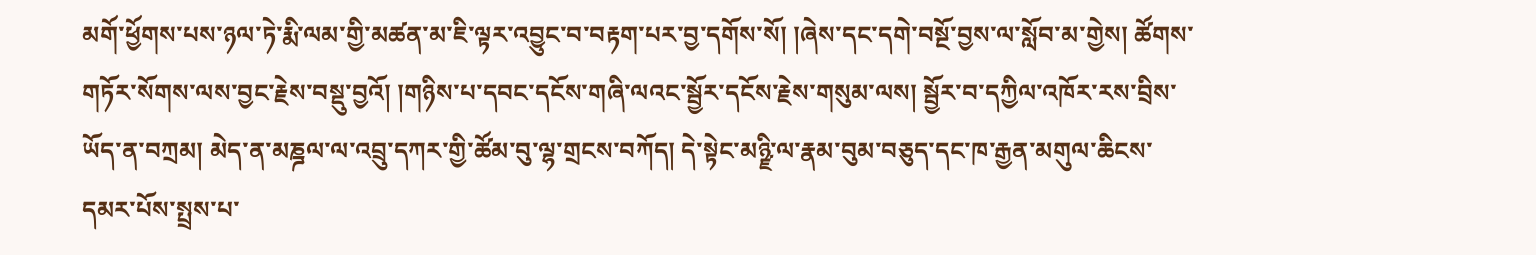མགོ་ཕྱོགས་པས་ཉལ་ཏེ་རྨི་ལམ་གྱི་མཚན་མ་ཇི་ལྟར་འབྱུང་བ་བརྟག་པར་བྱ་དགོས་སོ། །ཞེས་དང་དགེ་བསྔོ་བྱས་ལ་སློབ་མ་གྱེས། ཚོགས་གཏོར་སོགས་ལས་བྱང་རྗེས་བསྡུ་བྱའོ། །གཉིས་པ་དབང་དངོས་གཞི་ལའང་སྦྱོར་དངོས་རྗེས་གསུམ་ལས། སྦྱོར་བ་དཀྱིལ་འཁོར་རས་བྲིས་ཡོད་ན་བཀྲམ། མེད་ན་མཎྜལ་ལ་འབྲུ་དཀར་གྱི་ཚོམ་བུ་ལྷ་གྲངས་བཀོད། དེ་སྟེང་མཉྫི་ལ་རྣམ་བུམ་བཅུད་དང་ཁ་རྒྱན་མགུལ་ཆིངས་དམར་པོས་སྤྲས་པ་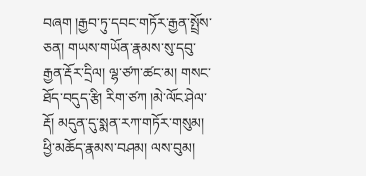བཞག །རྒྱབ་ཏུ་དབང་གཏོར་རྒྱན་སྤྲོས་ཅན། གཡས་གཡོན་རྣམས་སུ་དབུ་རྒྱན་རྡོར་དྲིལ། ལྷ་ཙཀ་ཚང་མ། གསང་ཐོད་བདུད་རྩི། རིག་ཙཀ །མེ་ལོང་ཤེལ་རྡོ། མདུན་དུ་སྨན་རཀ་གཏོར་གསུམ། ཕྱི་མཆོད་རྣམས་བཤམ། ལས་བུམ།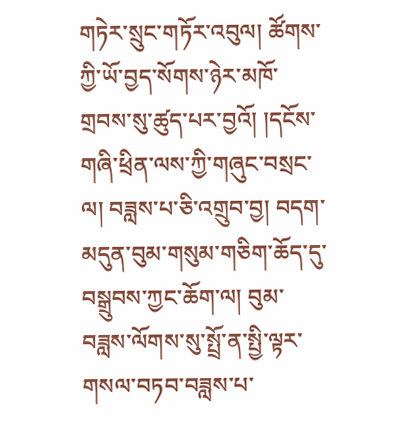གཏེར་སྲུང་གཏོར་འབུལ། ཚོགས་ཀྱི་ཡོ་བྱད་སོགས་ཉེར་མཁོ་གྲབས་སུ་ཚུད་པར་བྱའོ། །དངོས་གཞི་ཕྲིན་ལས་ཀྱི་གཞུང་བསྲང་ལ། བཟླས་པ་ཅི་འགྲུབ་བྱ། བདག་མདུན་བུམ་གསུམ་གཅིག་ཆོད་དུ་བསྒྲུབས་ཀྱང་ཆོག་ལ། བུམ་བཟླས་ལོགས་སུ་སྤྲོ་ན་སྤྱི་ལྟར་གསལ་བཏབ་བཟླས་པ་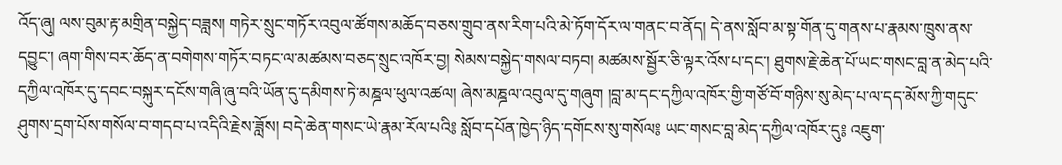འོད་ཞུ། ལས་བུམ་རྟ་མགྲིན་བསྐྱེད་བཟླས། གཏེར་སྲུང་གཏོར་འབུལ་ཚོགས་མཆོད་བཅས་གྲུབ་ནས་རིག་པའི་མེ་ཏོག་དོར་ལ་གནང་བ་ནོད། དེ་ནས་སློབ་མ་སྟ་གོན་དུ་གནས་པ་རྣམས་ཁྲུས་ནས་དབྱུང་། ཞག་གིས་བར་ཆོད་ན་བགེགས་གཏོར་བཏང་ལ་མཚམས་བཅད་སྲུང་འཁོར་བྱ། སེམས་བསྐྱེད་གསལ་བཏབ། མཚམས་སྦྱོར་ཅི་ལྟར་འོས་པ་དང་། ཐུགས་རྗེ་ཆེན་པོ་ཡང་གསང་བླ་ན་མེད་པའི་དཀྱིལ་འཁོར་དུ་དབང་བསྐུར་དངོས་གཞི་ཞུ་བའི་ཡོན་དུ་དམིགས་ཏེ་མཎྜལ་ཕུལ་འཚལ། ཞེས་མཎྜལ་འབུལ་དུ་གཞུག །བླ་མ་དང་དཀྱིལ་འཁོར་གྱི་གཙོ་བོ་གཉིས་སུ་མེད་པ་ལ་དད་མོས་ཀྱི་གདུང་ཤུགས་དྲག་པོས་གསོལ་བ་གདབ་པ་འདིའི་རྗེས་ཟློས། བདེ་ཆེན་གསང་ཡེ་རྣམ་རོལ་པའི༔ སློབ་དཔོན་ཁྱེད་ཉིད་དགོངས་སུ་གསོལ༔ ཡང་གསང་བླ་མེད་དཀྱིལ་འཁོར་དུ༔ འཇུག་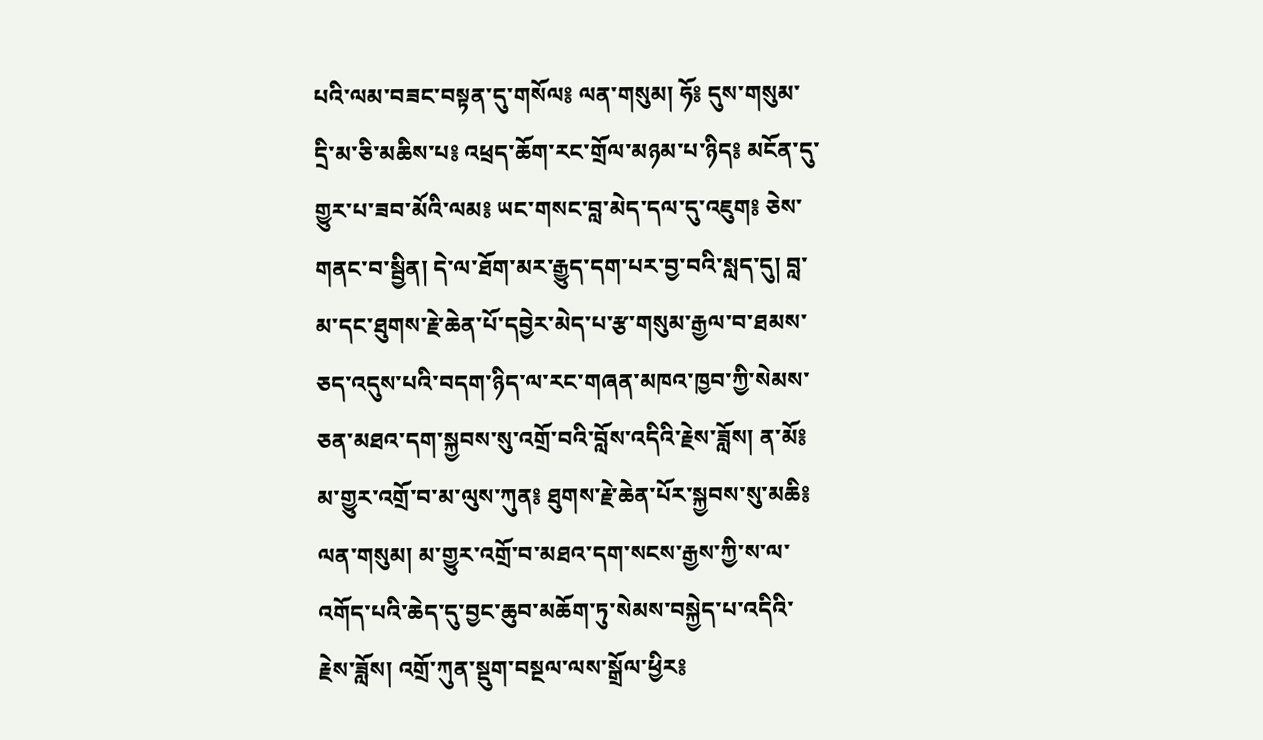པའི་ལམ་བཟང་བསྟན་དུ་གསོལ༔ ལན་གསུམ། ཧོ༔ དུས་གསུམ་དྲི་མ་ཅི་མཆིས་པ༔ འཕྲད་ཆོག་རང་གྲོལ་མཉམ་པ་ཉིད༔ མངོན་དུ་གྱུར་པ་ཟབ་མོའི་ལམ༔ ཡང་གསང་བླ་མེད་དལ་དུ་འཇུག༔ ཅེས་གནང་བ་སྦྱིན། དེ་ལ་ཐོག་མར་རྒྱུད་དག་པར་བྱ་བའི་སླད་དུ། བླ་མ་དང་ཐུགས་རྗེ་ཆེན་པོ་དབྱེར་མེད་པ་རྩ་གསུམ་རྒྱལ་བ་ཐམས་ཅད་འདུས་པའི་བདག་ཉིད་ལ་རང་གཞན་མཁའ་ཁྱབ་ཀྱི་སེམས་ཅན་མཐའ་དག་སྐྱབས་སུ་འགྲོ་བའི་བློས་འདིའི་རྗེས་ཟློས། ན་མོ༔ མ་གྱུར་འགྲོ་བ་མ་ལུས་ཀུན༔ ཐུགས་རྗེ་ཆེན་པོར་སྐྱབས་སུ་མཆི༔ ལན་གསུམ། མ་གྱུར་འགྲོ་བ་མཐའ་དག་སངས་རྒྱས་ཀྱི་ས་ལ་འགོད་པའི་ཆེད་དུ་བྱང་ཆུབ་མཆོག་ཏུ་སེམས་བསྐྱེད་པ་འདིའི་རྗེས་ཟློས། འགྲོ་ཀུན་སྡུག་བསྔལ་ལས་སྒྲོལ་ཕྱིར༔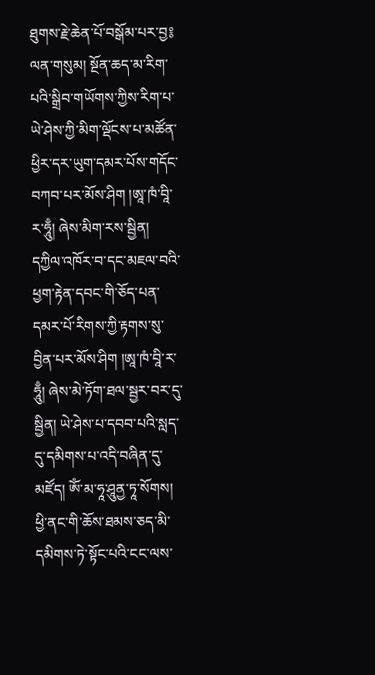ཐུགས་རྗེ་ཆེན་པོ་བསྒོམ་པར་བྱ༔ ལན་གསུམ། སྔོན་ཆད་མ་རིག་པའི་སྒྲིབ་གཡོགས་ཀྱིས་རིག་པ་ཡེ་ཤེས་ཀྱི་མིག་ལྡོངས་པ་མཚོན་ཕྱིར་དར་ཡུག་དམར་པོས་གདོང་བཀབ་པར་མོས་ཤིག །ཨཱ་ཁཾ་བཱི་ར་ཧཱུྃ། ཞེས་མིག་རས་སྦྱིན། དཀྱིལ་འཁོར་བ་དང་མཇལ་བའི་ཕྱག་རྟེན་དབང་གི་ཅོད་པན་དམར་པོ་རིགས་ཀྱི་རྟགས་སུ་བྱིན་པར་མོས་ཤིག །ཨཱ་ཁཾ་བཱི་ར་ཧཱུྃ། ཞེས་མེ་ཏོག་ཐལ་སྦྱར་བར་དུ་སྦྱིན། ཡེ་ཤེས་པ་དབབ་པའི་སླད་དུ་དམིགས་པ་འདི་བཞིན་དུ་མཛོད། ཨོཾ་མ་ཧཱ་ཤཱུནྱ་ཏཱ་སོགས། ཕྱི་ནང་གི་ཆོས་ཐམས་ཅད་མི་དམིགས་ཏེ་སྟོང་པའི་ངང་ལས་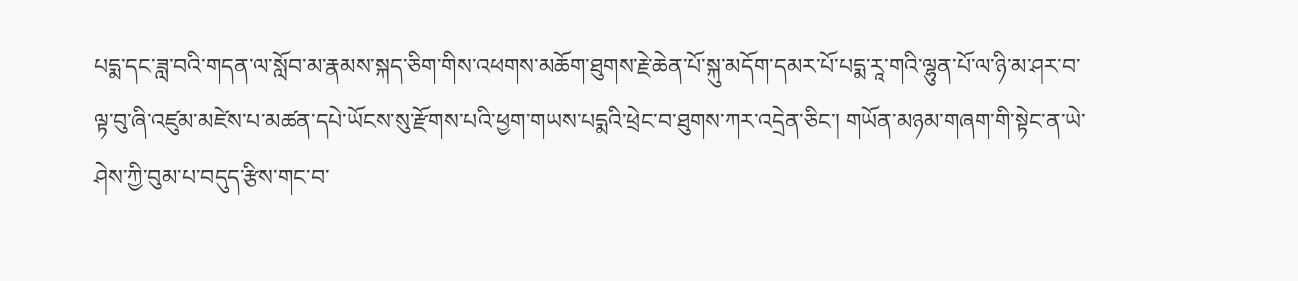པདྨ་དང་ཟླ་བའི་གདན་ལ་སློབ་མ་རྣམས་སྐད་ཅིག་གིས་འཕགས་མཆོག་ཐུགས་རྗེ་ཆེན་པོ་སྐུ་མདོག་དམར་པོ་པདྨ་རཱ་གའི་ལྷུན་པོ་ལ་ཉི་མ་ཤར་བ་ལྟ་བུ་ཞི་འཛུམ་མཛེས་པ་མཚན་དཔེ་ཡོངས་སུ་རྫོགས་པའི་ཕྱག་གཡས་པདྨའི་ཕྲེང་བ་ཐུགས་ཀར་འདྲེན་ཅིང་། གཡོན་མཉམ་གཞག་གི་སྟེང་ན་ཡེ་ཤེས་ཀྱི་བུམ་པ་བདུད་རྩིས་གང་བ་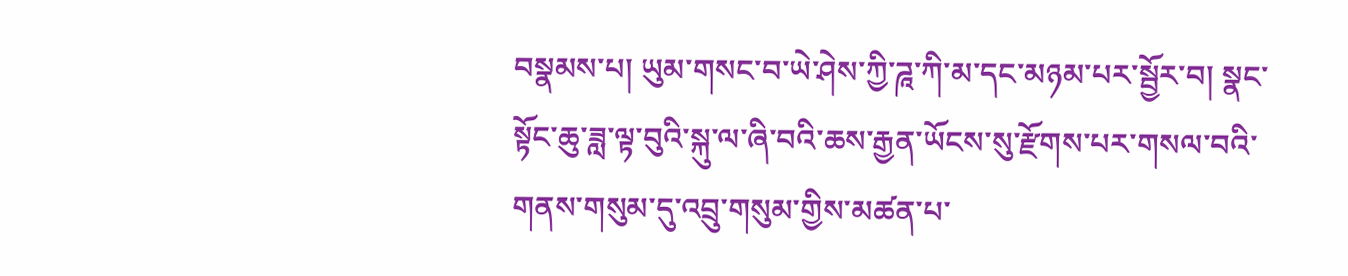བསྣམས་པ། ཡུམ་གསང་བ་ཡེ་ཤེས་ཀྱི་ཌཱ་ཀི་མ་དང་མཉམ་པར་སྦྱོར་བ། སྣང་སྟོང་ཆུ་ཟླ་ལྟ་བུའི་སྐུ་ལ་ཞི་བའི་ཆས་རྒྱན་ཡོངས་སུ་རྫོགས་པར་གསལ་བའི་གནས་གསུམ་དུ་འབྲུ་གསུམ་གྱིས་མཚན་པ་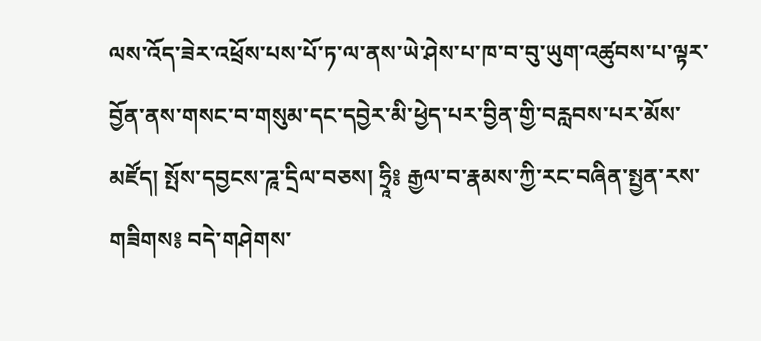ལས་འོད་ཟེར་འཕྲོས་པས་པོ་ཏ་ལ་ནས་ཡེ་ཤེས་པ་ཁ་བ་བུ་ཡུག་འཚུབས་པ་ལྟར་བྱོན་ནས་གསང་བ་གསུམ་དང་དབྱེར་མི་ཕྱེད་པར་བྱིན་གྱི་བརླབས་པར་མོས་མཛོད། སྤོས་དབྱངས་ཌཱ་དྲིལ་བཅས། ཧྲཱི༔ རྒྱལ་བ་རྣམས་ཀྱི་རང་བཞིན་སྤྱན་རས་གཟིགས༔ བདེ་གཤེགས་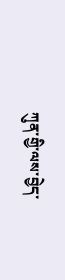ཀུན་གྱི་ལས་བྱེད་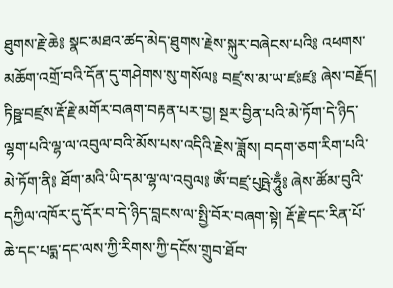ཐུགས་རྗེ་ཆེ༔ སྣང་མཐའ་ཚད་མེད་ཐུགས་རྗེས་སྐུར་བཞེངས་པའི༔ འཕགས་མཆོག་འགྲོ་བའི་དོན་དུ་གཤེགས་སུ་གསོལ༔ བཛྲ་ས་མ་ཡ་ཛཿཛ༔ ཞེས་བརྗོད། ཏིཥྛ་བཛྲས་རྡོ་རྗེ་མགོར་བཞག་བརྟན་པར་བྱ། སྔར་བྱིན་པའི་མེ་ཏོག་དེ་ཉིད་ལྷག་པའི་ལྷ་ལ་འབུལ་བའི་མོས་པས་འདིའི་རྗེས་ཟློས། བདག་ཅག་རིག་པའི་མེ་ཏོག་ནི༔ ཐོག་མའི་ཡི་དམ་ལྷ་ལ་འབུལ༔ ཨོཾ་བཛྲ་པུཥྤེ་ཧཱུྃ༔ ཞེས་ཚོམ་བུའི་དཀྱིལ་འཁོར་དུ་དོར་བ་དེ་ཉིད་བླངས་ལ་སྤྱི་བོར་བཞག་སྟེ། རྡོ་རྗེ་དང་རིན་པོ་ཆེ་དང་པདྨ་དང་ལས་ཀྱི་རིགས་ཀྱི་དངོས་གྲུབ་ཐོབ་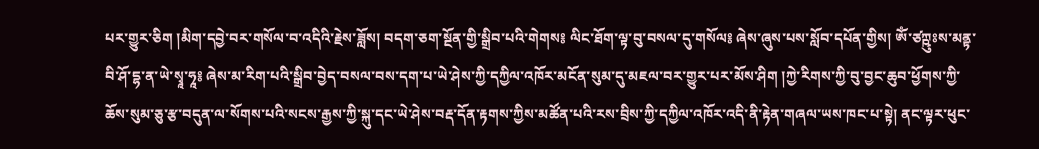པར་གྱུར་ཅིག །མིག་དབྱེ་བར་གསོལ་བ་འདིའི་རྗེས་ཟློས། བདག་ཅག་སྔོན་གྱི་སྒྲིབ་པའི་གེགས༔ ལིང་ཐོག་ལྟ་བུ་བསལ་དུ་གསོལ༔ ཞེས་ཞུས་པས་སློབ་དཔོན་གྱིས། ཨོཾ་ཙཀྵུཿས་མནྟ་བི་ཤོ་དྷ་ན་ཡེ་སྭཱ་ཧཱ༔ ཞེས་མ་རིག་པའི་སྒྲིབ་བྱེད་བསལ་བས་དག་པ་ཡེ་ཤེས་ཀྱི་དཀྱིལ་འཁོར་མངོན་སུམ་དུ་མཇལ་བར་གྱུར་པར་མོས་ཤིག །ཀྱེ་རིགས་ཀྱི་བུ་བྱང་ཆུབ་ཕྱོགས་ཀྱི་ཆོས་སུམ་ཅུ་རྩ་བདུན་ལ་སོགས་པའི་སངས་རྒྱས་ཀྱི་སྐུ་དང་ཡེ་ཤེས་བརྡ་དོན་རྟགས་ཀྱིས་མཚོན་པའི་རས་བྲིས་ཀྱི་དཀྱིལ་འཁོར་འདི་ནི་རྟེན་གཞལ་ཡས་ཁང་པ་སྟེ། ནང་ལྟར་ཕུང་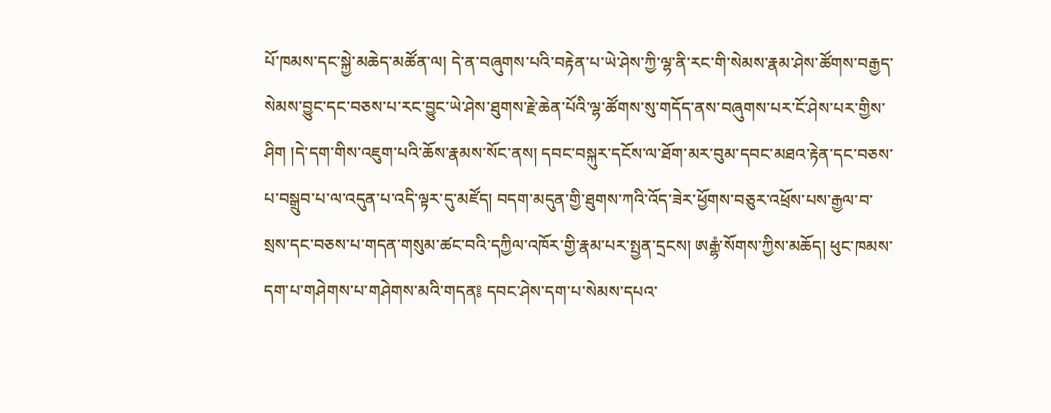པོ་ཁམས་དང་སྐྱེ་མཆེད་མཚོན་ལ། དེ་ན་བཞུགས་པའི་བརྟེན་པ་ཡེ་ཤེས་ཀྱི་ལྷ་ནི་རང་གི་སེམས་རྣམ་ཤེས་ཚོགས་བརྒྱད་སེམས་བྱུང་དང་བཅས་པ་རང་བྱུང་ཡེ་ཤེས་ཐུགས་རྗེ་ཆེན་པོའི་ལྷ་ཚོགས་སུ་གདོད་ནས་བཞུགས་པར་ངོ་ཤེས་པར་གྱིས་ཤིག །དེ་དག་གིས་འཇུག་པའི་ཆོས་རྣམས་སོང་ནས། དབང་བསྐུར་དངོས་ལ་ཐོག་མར་བུམ་དབང་མཐའ་རྟེན་དང་བཅས་པ་བསྒྲུབ་པ་ལ་འདུན་པ་འདི་ལྟར་དུ་མཛོད། བདག་མདུན་གྱི་ཐུགས་ཀའི་འོད་ཟེར་ཕྱོགས་བཅུར་འཕྲོས་པས་རྒྱལ་བ་སྲས་དང་བཅས་པ་གདན་གསུམ་ཚང་བའི་དཀྱིལ་འཁོར་གྱི་རྣམ་པར་སྤྱན་དྲངས། ཨརྒྷཾ་སོགས་ཀྱིས་མཆོད། ཕུང་ཁམས་དག་པ་གཤེགས་པ་གཤེགས་མའི་གདན༔ དབང་ཤེས་དག་པ་སེམས་དཔའ་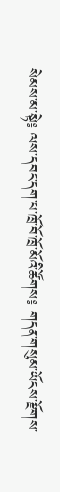སེམས་མ་སྟེ༔ ལས་དབང་དག་པ་ཁྲོ་བོ་ཁྲོ་མོའི་ཚོགས༔ གདན་གསུམ་ཡོངས་རྫོགས་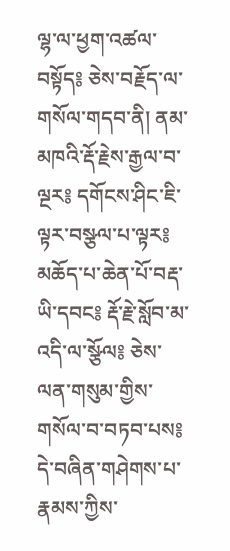ལྷ་ལ་ཕྱག་འཚལ་བསྟོད༔ ཅེས་བརྗོད་ལ་གསོལ་གདབ་ནི། ནམ་མཁའི་རྡོ་རྗེས་རྒྱལ་བ་ལྔར༔ དགོངས་ཤིང་ཇི་ལྟར་བསྩལ་པ་ལྟར༔ མཆོད་པ་ཆེན་པོ་བརྡ་ཡི་དབང༔ རྡོ་རྗེ་སློབ་མ་འདི་ལ་སྩོལ༔ ཅེས་ལན་གསུམ་གྱིས་གསོལ་བ་བཏབ་པས༔ དེ་བཞིན་གཤེགས་པ་རྣམས་ཀྱིས་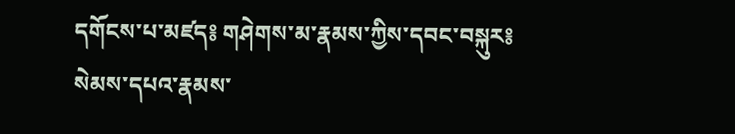དགོངས་པ་མཛད༔ གཤེགས་མ་རྣམས་ཀྱིས་དབང་བསྐུར༔ སེམས་དཔའ་རྣམས་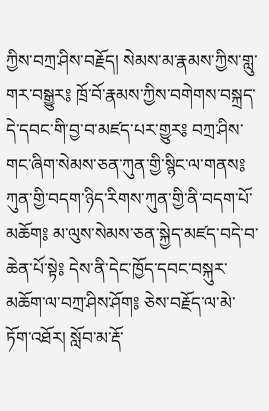ཀྱིས་བཀྲ་ཤིས་བརྗོད། སེམས་མ་རྣམས་ཀྱིས་གླུ་གར་བསྒྱུར༔ ཁྲོ་བོ་རྣམས་ཀྱིས་བགེགས་བསྐྲད་དེ་དབང་གི་བྱ་བ་མཛད་པར་གྱུར༔ བཀྲ་ཤིས་གང་ཞིག་སེམས་ཅན་ཀུན་གྱི་སྙིང་ལ་གནས༔ ཀུན་གྱི་བདག་ཉིད་རིགས་ཀུན་གྱི་ནི་བདག་པོ་མཆོག༔ མ་ལུས་སེམས་ཅན་སྐྱེད་མཛད་བདེ་བ་ཆེན་པོ་སྟེ༔ དེས་ནི་དེང་ཁྱོད་དབང་བསྐུར་མཆོག་ལ་བཀྲ་ཤིས་ཤོག༔ ཅེས་བརྗོད་ལ་མེ་ཏོག་འཐོར། སློབ་མ་རྡོ་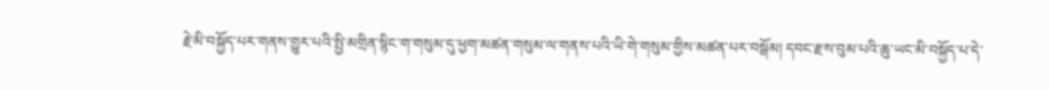རྗེ་མི་བསྐྱོད་པར་གནས་གྱུར་པའི་སྤྱི་མགྲིན་སྙིང་ག་གསུམ་དུ་ཕྱག་མཚན་གསུམ་ལ་གནས་པའི་ཡི་གེ་གསུམ་གྱིས་མཚན་པར་བསྒོམ། དབང་རྫས་བུམ་པའི་ཆུ་ཡང་མི་བསྐྱོད་པ་དེ་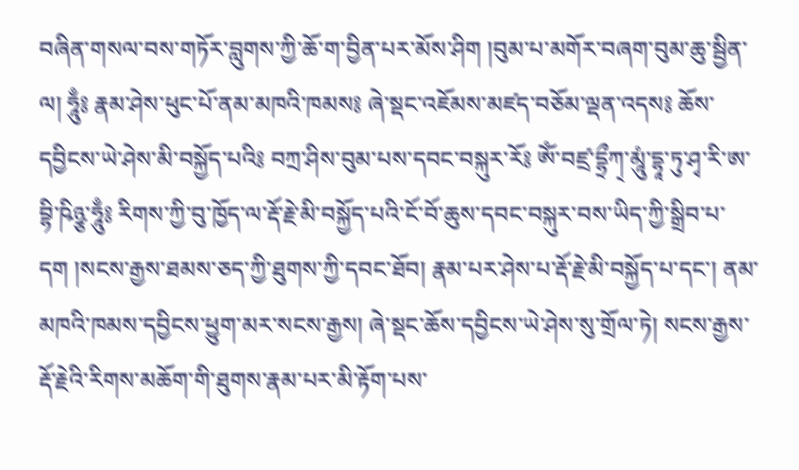བཞིན་གསལ་བས་གཏོར་བླུགས་ཀྱི་ཆོ་ག་བྱིན་པར་མོས་ཤིག །བུམ་པ་མགོར་བཞག་བུམ་ཆུ་སྦྱིན་ལ། ཧཱུྃ༔ རྣམ་ཤེས་ཕུང་པོ་ནམ་མཁའི་ཁམས༔ ཞེ་སྡང་འཇོམས་མཛད་བཅོམ་ལྡན་འདས༔ ཆོས་དབྱིངས་ཡེ་ཤེས་མི་བསྐྱོད་པའི༔ བཀྲ་ཤིས་བུམ་པས་དབང་བསྐུར་རོ༔ ཨོཾ་བཛྲ་དྷྲྀཀ྄་མཱུཾ་དྷཱ་ཏུ་ཤྭ་རི་ཨ་བྷི་ཥིཉྩ་ཧཱུྃ༔ རིགས་ཀྱི་བུ་ཁྱོད་ལ་རྡོ་རྗེ་མི་བསྐྱོད་པའི་ངོ་བོ་ཆུས་དབང་བསྐུར་བས་ཡིད་ཀྱི་སྒྲིབ་པ་དག །སངས་རྒྱས་ཐམས་ཅད་ཀྱི་ཐུགས་ཀྱི་དབང་ཐོབ། རྣམ་པར་ཤེས་པ་རྡོ་རྗེ་མི་བསྐྱོད་པ་དང་། ནམ་མཁའི་ཁམས་དབྱིངས་ཕྱུག་མར་སངས་རྒྱས། ཞེ་སྡང་ཆོས་དབྱིངས་ཡེ་ཤེས་སུ་གྲོལ་ཏེ། སངས་རྒྱས་རྡོ་རྗེའི་རིགས་མཆོག་གི་ཐུགས་རྣམ་པར་མི་རྟོག་པས་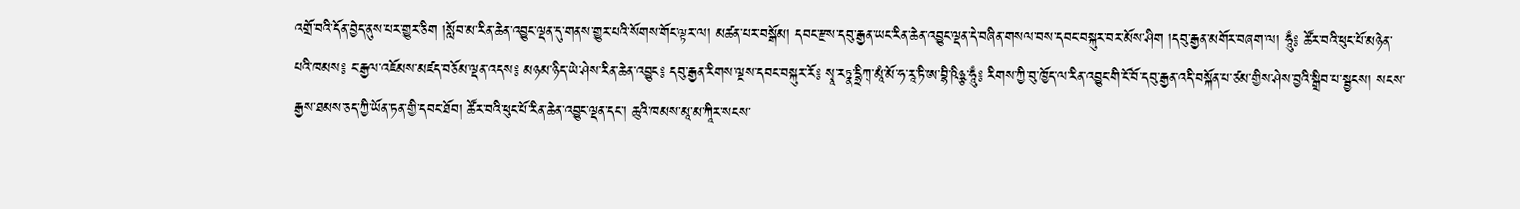འགྲོ་བའི་དོན་བྱེད་ནུས་པར་གྱུར་ཅིག །སློབ་མ་རིན་ཆེན་འབྱུང་ལྡན་དུ་གནས་གྱུར་པའི་སོགས་གོང་ལྟར་ལ། མཚན་པར་བསྒོམ། དབང་རྫས་དབུ་རྒྱན་ཡང་རིན་ཆེན་འབྱུང་ལྡན་དེ་བཞིན་གསལ་བས་དབང་བསྐུར་བར་མོས་ཤིག །དབུ་རྒྱན་མགོར་བཞག་ལ། ཧཱུྃ༔ ཚོར་བའི་ཕུང་པོ་མཉེན་པའི་ཁམས༔ ང་རྒྱལ་འཇོམས་མཛད་བཅོམ་ལྡན་འདས༔ མཉམ་ཉིད་ཡེ་ཤེས་རིན་ཆེན་འབྱུང༔ དབུ་རྒྱན་རིགས་ལྔས་དབང་བསྐུར་རོ༔ སྭཱ་རཏྣ་དྷྲིཀ྄་མཱཾ་མོ་ཧ་རཱ་ཏི་ཨ་བྷི་ཥིཉྩ་ཧཱུྃ༔ རིགས་ཀྱི་བུ་ཁྱོད་ལ་རིན་འབྱུང་གི་ངོ་བོ་དབུ་རྒྱན་འདི་བསྐོན་པ་ཙམ་གྱིས་ཤེས་བྱའི་སྒྲིབ་པ་སྦྱངས། སངས་རྒྱས་ཐམས་ཅད་ཀྱི་ཡོན་ཏན་གྱི་དབང་ཐོབ། ཚོར་བའི་ཕུང་པོ་རིན་ཆེན་འབྱུང་ལྡན་དང་། ཆུའི་ཁམས་མཱ་མ་ཀཱིར་སངས་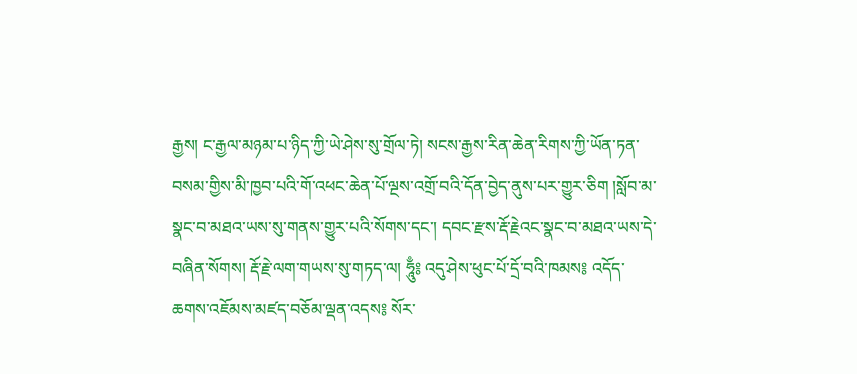རྒྱས། ང་རྒྱལ་མཉམ་པ་ཉིད་ཀྱི་ཡེ་ཤེས་སུ་གྲོལ་ཏེ། སངས་རྒྱས་རིན་ཆེན་རིགས་ཀྱི་ཡོན་ཏན་བསམ་གྱིས་མི་ཁྱབ་པའི་གོ་འཕང་ཆེན་པོ་ལྔས་འགྲོ་བའི་དོན་བྱེད་ནུས་པར་གྱུར་ཅིག །སློབ་མ་སྣང་བ་མཐའ་ཡས་སུ་གནས་གྱུར་པའི་སོགས་དང་། དབང་རྫས་རྡོ་རྗེའང་སྣང་བ་མཐའ་ཡས་དེ་བཞིན་སོགས། རྡོ་རྗེ་ལག་གཡས་སུ་གཏད་ལ། ཧཱུྃ༔ འདུ་ཤེས་ཕུང་པོ་དྲོ་བའི་ཁམས༔ འདོད་ཆགས་འཇོམས་མཛད་བཅོམ་ལྡན་འདས༔ སོར་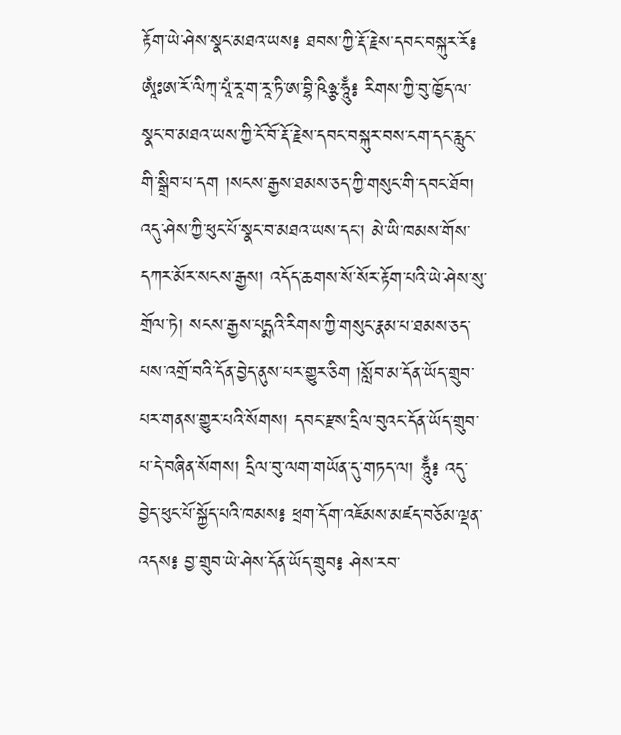རྟོག་ཡེ་ཤེས་སྣང་མཐའ་ཡས༔ ཐབས་ཀྱི་རྡོ་རྗེས་དབང་བསྐུར་རོ༔ ཨཱཾཿཨ་རོ་ལིཀ྄་པཱཾ་རཱ་ག་རཱ་ཏི་ཨ་བྷི་ཥིཉྩ་ཧཱུྃ༔ རིགས་ཀྱི་བུ་ཁྱོད་ལ་སྣང་བ་མཐའ་ཡས་ཀྱི་ངོ་བོ་རྡོ་རྗེས་དབང་བསྐུར་བས་ངག་དང་རླུང་གི་སྒྲིབ་པ་དག །སངས་རྒྱས་ཐམས་ཅད་ཀྱི་གསུང་གི་དབང་ཐོབ། འདུ་ཤེས་ཀྱི་ཕུང་པོ་སྣང་བ་མཐའ་ཡས་དང་། མེ་ཡི་ཁམས་གོས་དཀར་མོར་སངས་རྒྱས། འདོད་ཆགས་སོ་སོར་རྟོག་པའི་ཡེ་ཤེས་སུ་གྲོལ་ཏེ། སངས་རྒྱས་པདྨའི་རིགས་ཀྱི་གསུང་རྣམ་པ་ཐམས་ཅད་པས་འགྲོ་བའི་དོན་བྱེད་ནུས་པར་གྱུར་ཅིག །སློབ་མ་དོན་ཡོད་གྲུབ་པར་གནས་གྱུར་པའི་སོགས། དབང་རྫས་དྲིལ་བུའང་དོན་ཡོད་གྲུབ་པ་དེ་བཞིན་སོགས། དྲིལ་བུ་ལག་གཡོན་དུ་གཏད་ལ། ཧཱུྃ༔ འདུ་བྱེད་ཕུང་པོ་སྐྱོད་པའི་ཁམས༔ ཕྲག་དོག་འཇོམས་མཛད་བཅོམ་ལྡན་འདས༔ བྱ་གྲུབ་ཡེ་ཤེས་དོན་ཡོད་གྲུབ༔ ཤེས་རབ་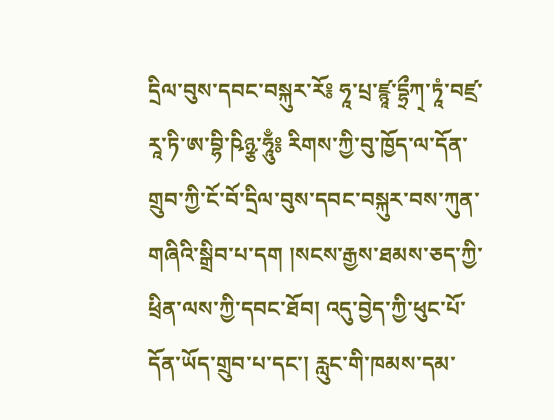དྲིལ་བུས་དབང་བསྐུར་རོ༔ ཧཱ་པྲ་ཛྙཱ་དྷྲྀཀ྄་ཏཱཾ་བཛྲ་རཱ་ཏི་ཨ་བྷི་ཥིཉྩ་ཧཱུྃ༔ རིགས་ཀྱི་བུ་ཁྱོད་ལ་དོན་གྲུབ་ཀྱི་ངོ་བོ་དྲིལ་བུས་དབང་བསྐུར་བས་ཀུན་གཞིའི་སྒྲིབ་པ་དག །སངས་རྒྱས་ཐམས་ཅད་ཀྱི་ཕྲིན་ལས་ཀྱི་དབང་ཐོབ། འདུ་བྱེད་ཀྱི་ཕུང་པོ་དོན་ཡོད་གྲུབ་པ་དང་། རླུང་གི་ཁམས་དམ་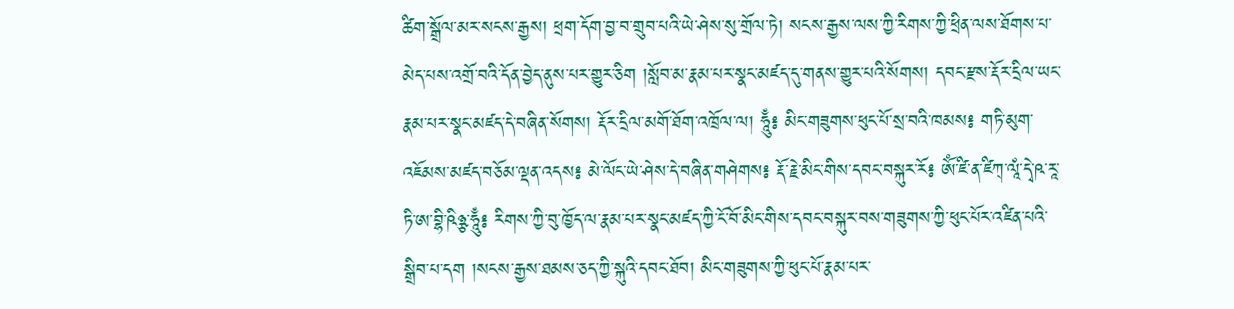ཚིག་སྒྲོལ་མར་སངས་རྒྱས། ཕྲག་དོག་བྱ་བ་གྲུབ་པའི་ཡེ་ཤེས་སུ་གྲོལ་ཏེ། སངས་རྒྱས་ལས་ཀྱི་རིགས་ཀྱི་ཕྲིན་ལས་ཐོགས་པ་མེད་པས་འགྲོ་བའི་དོན་བྱེད་ནུས་པར་གྱུར་ཅིག །སློབ་མ་རྣམ་པར་སྣང་མཛད་དུ་གནས་གྱུར་པའི་སོགས། དབང་རྫས་རྡོར་དྲིལ་ཡང་རྣམ་པར་སྣང་མཛད་དེ་བཞིན་སོགས། རྡོར་དྲིལ་མགོ་ཐོག་འཁྲོལ་ལ། ཧཱུྃ༔ མིང་གཟུགས་ཕུང་པོ་སྲ་བའི་ཁམས༔ གཏི་མུག་འཇོམས་མཛད་བཅོམ་ལྡན་འདས༔ མེ་ལོང་ཡེ་ཤེས་དེ་བཞིན་གཤེགས༔ རྡོ་རྗེ་མིང་གིས་དབང་བསྐུར་རོ༔ ཨོཾ་ཛི་ན་ཛིཀ྄་ལཱཾ་དྭེ་ཥ་རཱ་ཏི་ཨ་བྷི་ཥིཉྩ་ཧཱུྃ༔ རིགས་ཀྱི་བུ་ཁྱོད་ལ་རྣམ་པར་སྣང་མཛད་ཀྱི་ངོ་བོ་མིང་གིས་དབང་བསྐུར་བས་གཟུགས་ཀྱི་ཕུང་པོར་འཛིན་པའི་སྒྲིབ་པ་དག །སངས་རྒྱས་ཐམས་ཅད་ཀྱི་སྐུའི་དབང་ཐོབ། མིང་གཟུགས་ཀྱི་ཕུང་པོ་རྣམ་པར་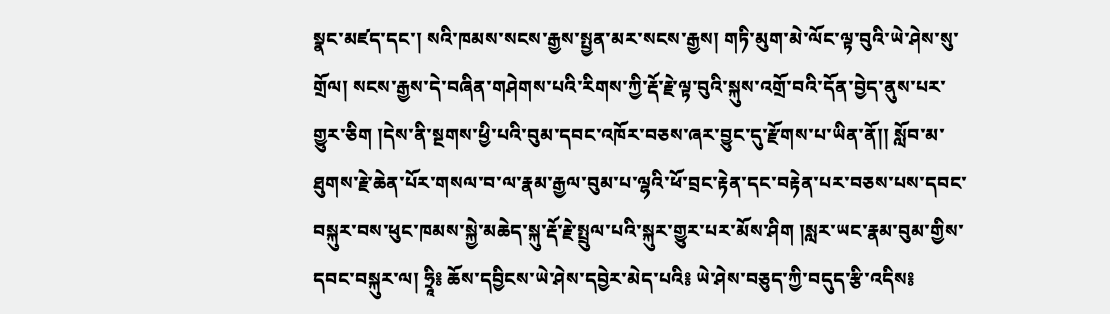སྣང་མཛད་དང་། སའི་ཁམས་སངས་རྒྱས་སྤྱན་མར་སངས་རྒྱས། གཏི་མུག་མེ་ལོང་ལྟ་བུའི་ཡེ་ཤེས་སུ་གྲོལ། སངས་རྒྱས་དེ་བཞིན་གཤེགས་པའི་རིགས་ཀྱི་རྡོ་རྗེ་ལྟ་བུའི་སྐུས་འགྲོ་བའི་དོན་བྱེད་ནུས་པར་གྱུར་ཅིག །དེས་ནི་སྔགས་ཕྱི་པའི་བུམ་དབང་འཁོར་བཅས་ཞར་བྱུང་དུ་རྫོགས་པ་ཡིན་ནོ།། སློབ་མ་ཐུགས་རྗེ་ཆེན་པོར་གསལ་བ་ལ་རྣམ་རྒྱལ་བུམ་པ་ལྷའི་ཕོ་བྲང་རྟེན་དང་བརྟེན་པར་བཅས་པས་དབང་བསྐུར་བས་ཕུང་ཁམས་སྐྱེ་མཆེད་སྐུ་རྡོ་རྗེ་སྤྲུལ་པའི་སྐུར་གྱུར་པར་མོས་ཤིག །སླར་ཡང་རྣམ་བུམ་གྱིས་དབང་བསྐུར་ལ། ཧྲཱི༔ ཆོས་དབྱིངས་ཡེ་ཤེས་དབྱེར་མེད་པའི༔ ཡེ་ཤེས་བཅུད་ཀྱི་བདུད་རྩི་འདིས༔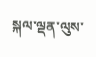སྐལ་ལྡན་ལུས་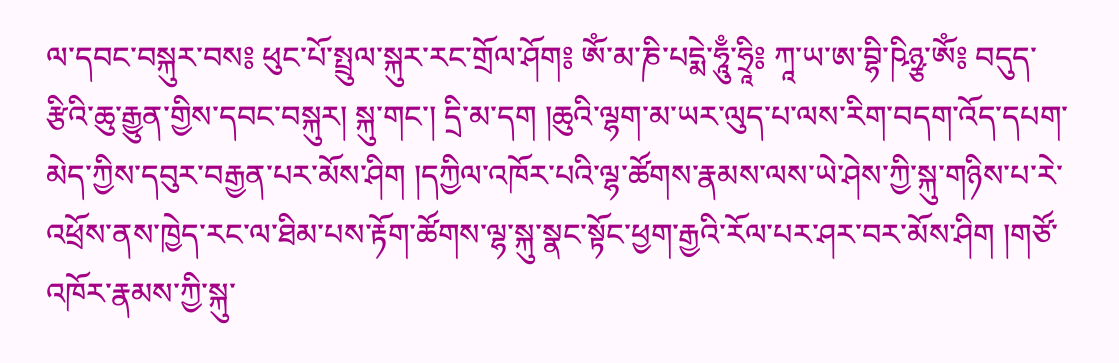ལ་དབང་བསྐུར་བས༔ ཕུང་པོ་སྤྲུལ་སྐུར་རང་གྲོལ་ཤོག༔ ཨོཾ་མ་ཎི་པདྨེ་ཧཱུྃ་ཧྲཱི༔ ཀཱ་ཡ་ཨ་བྷི་ཥིཉྩ་ཨོཾ༔ བདུད་རྩིའི་ཆུ་རྒྱུན་གྱིས་དབང་བསྐུར། སྐུ་གང་། དྲི་མ་དག །ཆུའི་ལྷག་མ་ཡར་ལུད་པ་ལས་རིག་བདག་འོད་དཔག་མེད་ཀྱིས་དབུར་བརྒྱན་པར་མོས་ཤིག །དཀྱིལ་འཁོར་པའི་ལྷ་ཚོགས་རྣམས་ལས་ཡེ་ཤེས་ཀྱི་སྐུ་གཉིས་པ་རེ་འཕྲོས་ནས་ཁྱེད་རང་ལ་ཐིམ་པས་རྟོག་ཚོགས་ལྷ་སྐུ་སྣང་སྟོང་ཕྱག་རྒྱའི་རོལ་པར་ཤར་བར་མོས་ཤིག །གཙོ་འཁོར་རྣམས་ཀྱི་སྐུ་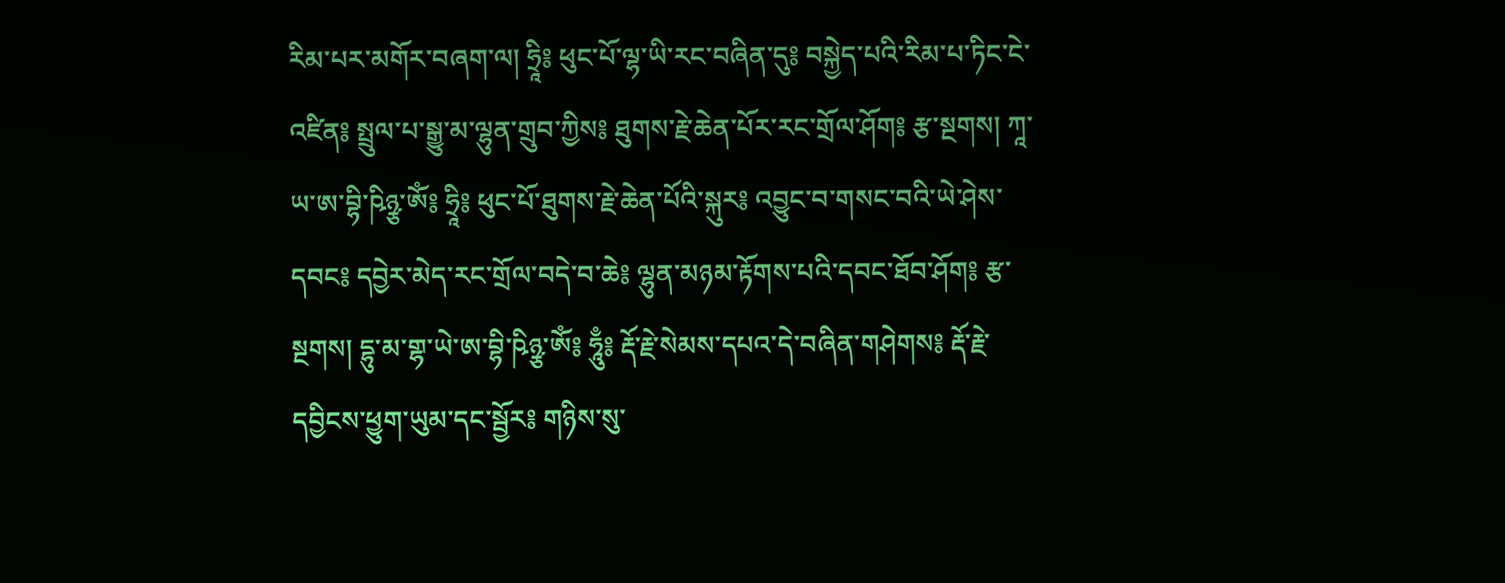རིམ་པར་མགོར་བཞག་ལ། ཧྲཱི༔ ཕུང་པོ་ལྷ་ཡི་རང་བཞིན་དུ༔ བསྐྱེད་པའི་རིམ་པ་ཏིང་ངེ་འཛིན༔ སྤྲུལ་པ་སྒྱུ་མ་ལྷུན་གྲུབ་ཀྱིས༔ ཐུགས་རྗེ་ཆེན་པོར་རང་གྲོལ་ཤོག༔ རྩ་སྔགས། ཀཱ་ཡ་ཨ་བྷི་ཥིཉྩ་ཨོཾ༔ ཧྲཱི༔ ཕུང་པོ་ཐུགས་རྗེ་ཆེན་པོའི་སྐུར༔ འབྱུང་བ་གསང་བའི་ཡེ་ཤེས་དབང༔ དབྱེར་མེད་རང་གྲོལ་བདེ་བ་ཆེ༔ ལྷུན་མཉམ་རྟོགས་པའི་དབང་ཐོབ་ཤོག༔ རྩ་སྔགས། དྷུ་མ་གྷ་ཡེ་ཨ་བྷི་ཥིཉྩ་ཨོཾ༔ ཧཱུྃ༔ རྡོ་རྗེ་སེམས་དཔའ་དེ་བཞིན་གཤེགས༔ རྡོ་རྗེ་དབྱིངས་ཕྱུག་ཡུམ་དང་སྦྱོར༔ གཉིས་སུ་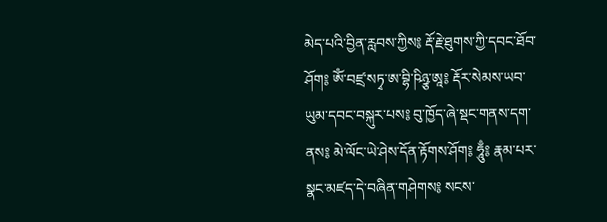མེད་པའི་བྱིན་རླབས་ཀྱིས༔ རྡོ་རྗེ་ཐུགས་ཀྱི་དབང་ཐོབ་ཤོག༔ ཨོཾ་བཛྲ་སཏྭ་ཨ་བྷི་ཥིཉྩ་ཨཱ༔ རྡོར་སེམས་ཡབ་ཡུམ་དབང་བསྐུར་པས༔ བུ་ཁྱོད་ཞེ་སྡང་གནས་དག་ནས༔ མེ་ལོང་ཡེ་ཤེས་དོན་རྟོགས་ཤོག༔ ཧཱུྃ༔ རྣམ་པར་སྣང་མཛད་དེ་བཞིན་གཤེགས༔ སངས་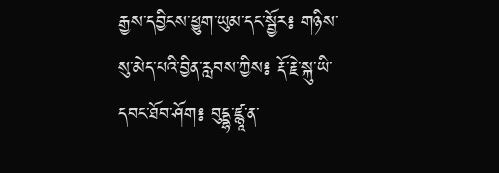རྒྱས་དབྱིངས་ཕྱུག་ཡུམ་དང་སྦྱོར༔ གཉིས་སུ་མེད་པའི་བྱིན་རླབས་ཀྱིས༔ རྡོ་རྗེ་སྐུ་ཡི་དབང་ཐོབ་ཤོག༔ བུདྡྷ་ཛྙཱ་ན་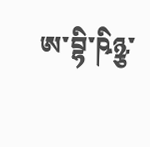ཨ་བྷི་ཥིཉྩ་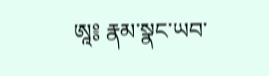ཨཱ༔ རྣམ་སྣང་ཡབ་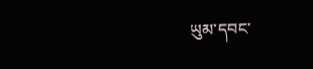ཡུམ་དབང་